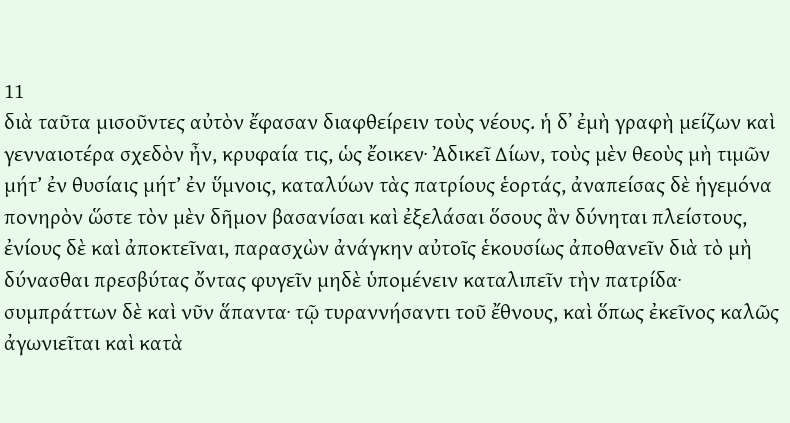11
διὰ ταῦτα μισοῦντες αὐτὸν ἔφασαν διαφθείρειν τοὺς νέους. ἡ δ᾽ ἐμὴ γραφὴ μείζων καὶ γενναιοτέρα σχεδὸν ἦν, κρυφαία τις, ὡς ἔοικεν· Ἀδικεῖ Δίων, τοὺς μὲν θεοὺς μὴ τιμῶν μήτ’ ἐν θυσίαις μήτ’ ἐν ὕμνοις, καταλύων τὰς πατρίους ἑορτάς, ἀναπείσας δὲ ἡγεμόνα πονηρὸν ὥστε τὸν μὲν δῆμον βασανίσαι καὶ ἐξελάσαι ὅσους ἂν δύνηται πλείστους, ἐνίους δὲ καὶ ἀποκτεῖναι, παρασχὼν ἀνάγκην αὐτοῖς ἑκουσίως ἀποθανεῖν διὰ τὸ μὴ δύνασθαι πρεσβύτας ὄντας φυγεῖν μηδὲ ὑπομένειν καταλιπεῖν τὴν πατρίδα· συμπράττων δὲ καὶ νῦν ἅπαντα· τῷ τυραννήσαντι τοῦ ἔθνους, καὶ ὅπως ἐκεῖνος καλῶς ἀγωνιεῖται καὶ κατὰ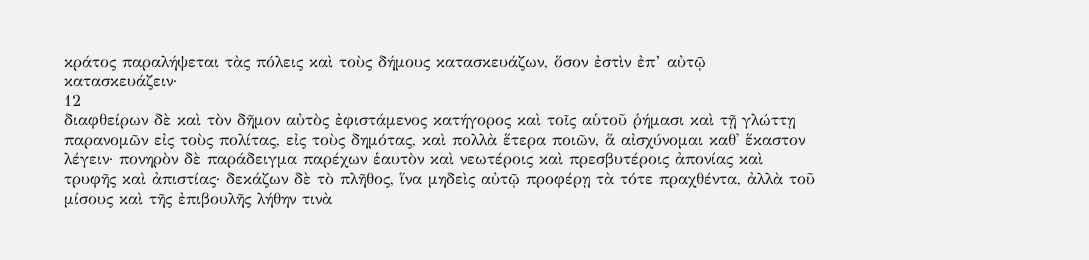κράτος παραλήψεται τὰς πόλεις καὶ τοὺς δήμους κατασκευάζων, ὅσον ἐστὶν ἐπ’ αὐτῷ κατασκευάζειν·
12
διαφθείρων δὲ καὶ τὸν δῆμον αὐτὸς ἐφιστάμενος κατήγορος καὶ τοῖς αὑτοῦ ῥήμασι καὶ τῇ γλώττῃ παρανομῶν εἰς τοὺς πολίτας, εἰς τοὺς δημότας, καὶ πολλὰ ἕτερα ποιῶν, ἅ αἰσχύνομαι καθ̓ ἕκαστον λέγειν· πονηρὸν δὲ παράδειγμα παρέχων ἑαυτὸν καὶ νεωτέροις καὶ πρεσβυτέροις ἀπονίας καὶ τρυφῆς καὶ ἀπιστίας· δεκάζων δὲ τὸ πλῆθος, ἵνα μηδεὶς αὐτῷ προφέρῃ τὰ τότε πραχθέντα, ἀλλὰ τοῦ μίσους καὶ τῆς ἐπιβουλῆς λήθην τινὰ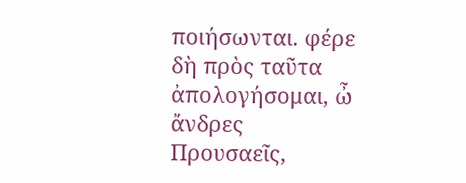ποιήσωνται. φέρε δὴ πρὸς ταῦτα ἀπολογήσομαι, ὦ ἄνδρες Προυσαεῖς,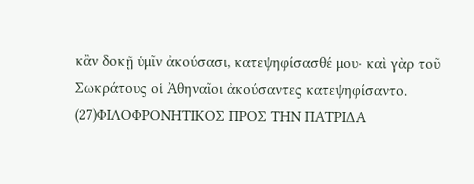κἂν δοκῇ ὑμῖν ἀκούσασι, κατεψηφίσασθέ μου· καὶ γὰρ τοῦ Σωκράτους οἱ Ἀθηναῖοι ἀκούσαντες κατεψηφίσαντο.
(27)ΦΙΛΟΦΡΟΝΗΤΙΚΟΣ ΠΡΟΣ ΤΗΝ ΠΑΤΡΙΔΑ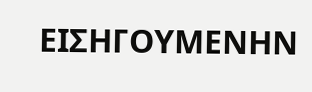ΕΙΣΗΓΟΥΜΕΝΗΝ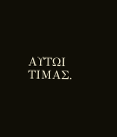ΑΥΤΩΙ ΤΙΜΑΣ.